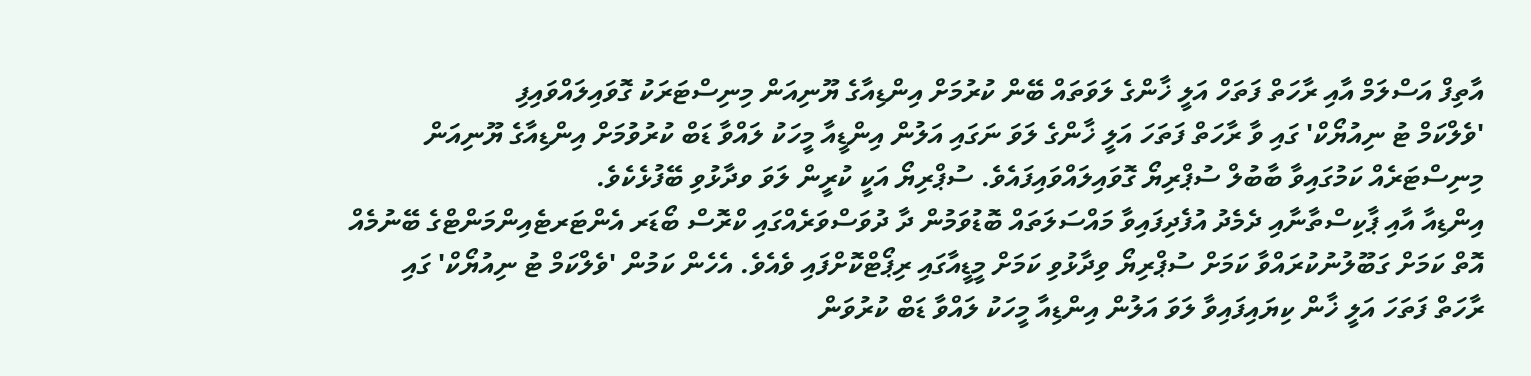އާތިފް އަސްލަމް އާއި ރާހަތް ފަތަހް އަލީ ޚާންގެ ލަވަތައް ބޭން ކުރުމަށް އިންޑިއާގެ ޔޫނިއަން މިނިސްޓަރަކު ގޮވައިލައްވައިފި
'ވެލްކަމް ޓު ނިއުޔޯކް' ގައި ވާ ރާހަތް ފަތަހަ އަލީ ޚާންގެ ލަވަ ނަގައި އަލުން އިންޑީއާ މީހަކު ލައްވާ ޑަބް ކުރުވުމަށް އިންޑިއާގެ ޔޫނިއަން މިނިސްޓަރެއް ކަމުގައިވާ ބާބުލް ސުޕްރިޔޯ ގޮވައިލައްވައިފައެވެ. ސުޕްރިޔޯ އަކީ ކުރީން ލަވަ ވދާޅުވި ބޭފުޅެކެވެ.
އިންޑިއާ އާއި ޕާކިސްތާނާއި ދެމެދު އުފެދިފައިވާ މައްސަލަތައް ބޮޑުވަމުން ދާ ދުވަސްވަރެއްގައި ކްރޮސް ބޯޑަރ އެންޓަރޓެއިންމަންޓްގެ ބޭނުމެއް އޮތް ކަމަށް ގަބޫލުނުކުރައްވާ ކަމަށް ސުޕްރިޔޯ ވިދާޅުވި ކަމަށް މީޑީއާގައި ރިޕޯޓްކޮށްފައި ވެއެވެ. އެހެން ކަމުން 'ވެލްކަމް ޓު ނިއުޔޯކް' ގައި ރާހަތް ފަތަހަ އަލީ ޚާން ކިޔައިފައިވާ ލަވަ އަލުން އިންޑިއާ މީހަކު ލައްވާ ޑަބް ކުރުވަން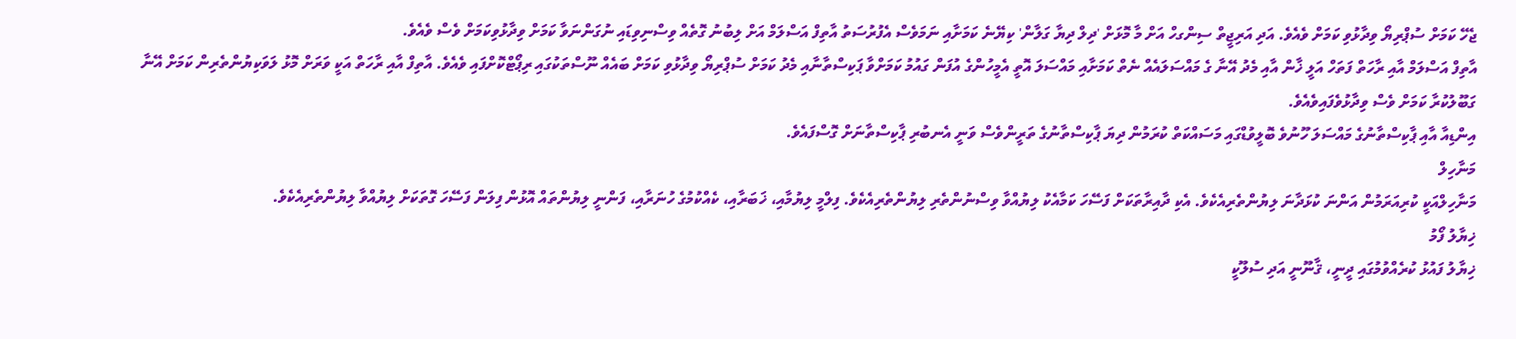ޖެހޭ ކަމަށް ސުޕްރިޔޯ ވިދާޅުވި ކަމަށް ވެއެވެ. އަދި އަރިޖީތް ސިންގހް އަށް މާ މޮޅަށް 'ދިލް ދިޔާ ގަލާން' ކިޔޭނެ ކަމަށާއި ނަމަވެސް އެފުރުސަތު އާތިފް އަސްލަމް އަށް ލިބުނު ގޮތެއް ވިސްނިވިޑައި ނުގަންނަވާ ކަމަށް ވިދާޅުވިކަމަށް ވެސް ވެއެވެ.
އާތިފް އަސްލަމް އާއި ރާހަތް ފަތަހް އަލީ ޚާން އާއި މެދު އޭނާ ގެ މައްސަލައެއް ނެތް ކަމަށާއި މައްސަލަ އޮތީ އެމީހުންގެ އުފަން ގައުމު ކަމަށްވާ ޕަކިސްތާނާއި މެދު ކަމަށް ސުޕްރިޔޯ ވިދާޅުވި ކަމަށް ބައެއް ނޫސްތަކުގައި ރިޕޯޓްކޮށްފައި ވެއެވެ. އާތިފް އާއި ރާހަތް އަކީ ވަރަށް މޮޅު ލަވަކިޔުންތެރިން ކަމަށް އޭނާ ގަބޫލުކުރާ ކަމަށް ވެސް ވިދާޅުވެފައިވެއެވެ.
އިންޑިއާ އާއި ޕާކިސްތާނުގެ މައްސަލަ ހޫނުވެ ބޮލީވުޑްގައި މަސައްކަތް ކުރަމުން ދިޔަ ޕާކިސްތާނުގެ ތަރީންވެސް ވަނީ އެނބުރި ޕާކިސްތާނަށް ގޮސްފައެވެ.
މަނާހިލް
މަނާހިލްއަކީ ކުރިއަރަމުން އަންނަ ކުޅަދާނަ ލިޔުންތެރިއެކެވެ. އެކި ދާއިރާތަކަށް ފަސޭހަ ކަމާއެކު ލިޔުއްވާ ވިސްނުންތެރި ލިޔުންތެރިއެކެވެ. ފިލްމީ ލިޔުމާއި، ޚަބަރާއި، ކެއްކުމުގެ ހުނަރާއި، ފަންނީ ލިޔުންތައް އޮޅުން ފިލަން ފަސޭހަ ގޮތަކަށް ލިޔުއްވާ ލިޔުންތެރިއެކެވެ.
ޚިޔާލު ފޯމު
ޚިޔާލު ފައުޅު ކުރެއްވުމުގައި ދީނީ، ޤާނޫނީ އަދި ސުލޫކީ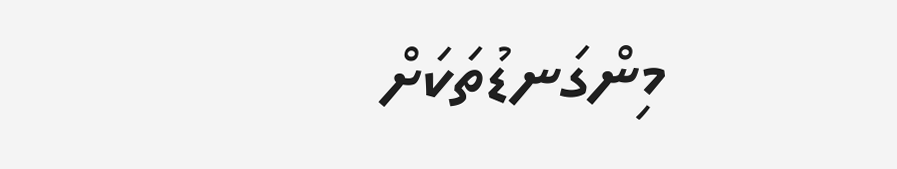މިންގަނޑުތަކަށް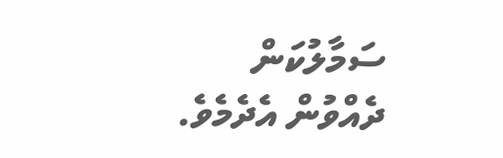ސަމާލުކަން ދެއްވުން އެދެމެވެ.